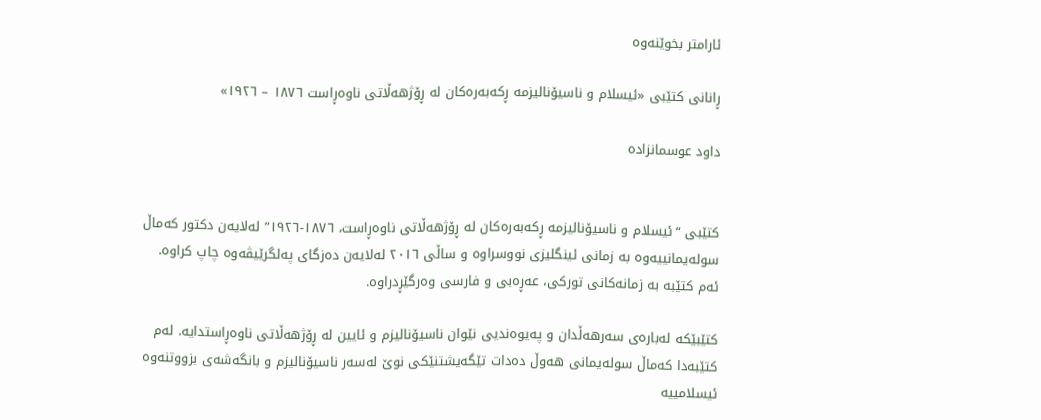ئارامتر بخوێنەوە

ڕانانی کتێبی «ئیسلام و ناسیۆنالیزمە ڕکەبەرەکان لە ڕۆژهەڵاتی ناوەڕاست ١٨٧٦ – ١٩٢٦»

داود عوسمانزادە


کتێبی “ئیسلام و ناسیۆنالیزمە ڕکەبەرەکان لە ڕۆژهەڵاتی ناوەڕاست، ١٨٧٦-١٩٢٦” لەلایەن دکتور کەماڵ سولەیمانییەوە بە زمانی ئینگلیزی نووسراوە و ساڵی ٢٠١٦ لەلایەن دەزگای پەلگرێیڤەوە چاپ کراوە. ئەم کتێبە بە زمانەکانی تورکی، عەڕەبی و فارسی وەرگێڕدراوە.

کتێبێکە لەبارەی سەرهەڵدان و پەیوەندیی نێوان ناسیۆنالیزم و ئایین لە ڕۆژهەڵاتی ناوەڕاستدایە. لەم کتێبەدا کەماڵ سولەیمانی هەوڵ دەدات تێگەیشتنێکی نوێ لەسەر ناسیۆنالیزم و بانگەشەی بزووتنەوە ئیسلامییە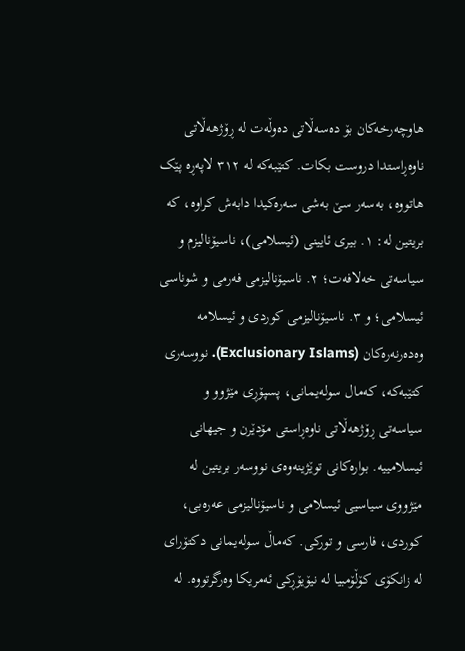هاوچەرخەکان بۆ دەسەڵاتی دەوڵەت لە ڕۆژهەڵاتی ناوەڕاستدا دروست بکات. کتێبەکە لە ٣١٢ لاپەڕە پێک هاتووە، بەسەر سێ بەشی سەرەکیدا دابەش کراوە، کە بریتین لە: ١. بیری ئایینی (ئیسلامی)، ناسیۆنالیزم و سیاسەتی خەلافەت؛ ٢. ناسیۆنالیزمی فەرمی و شوناسی ئیسلامی؛ و ٣. ناسیۆنالیزمی کوردی و ئیسلامە وەدەرنەرەکان (Exclusionary Islams). نووسەری کتێبەکە، کەمال سولەیمانی، پسپۆڕی مێژوو و سیاسەتی ڕۆژهەڵاتی ناوەڕاستی مۆدێرن و جیهانی ئیسلامییە. بوارەکانی توێژینەوەی نووسەر بریتین لە مێژووی سیاسیی ئیسلامی و ناسیۆنالیزمی عەرەبی، کوردی، فارسی و تورکی. کەماڵ سولەیمانی دکتۆرای لە زانکۆی کۆڵۆمبیا لە نیۆیۆڕکی ئەمریکا وەرگرتووە. لە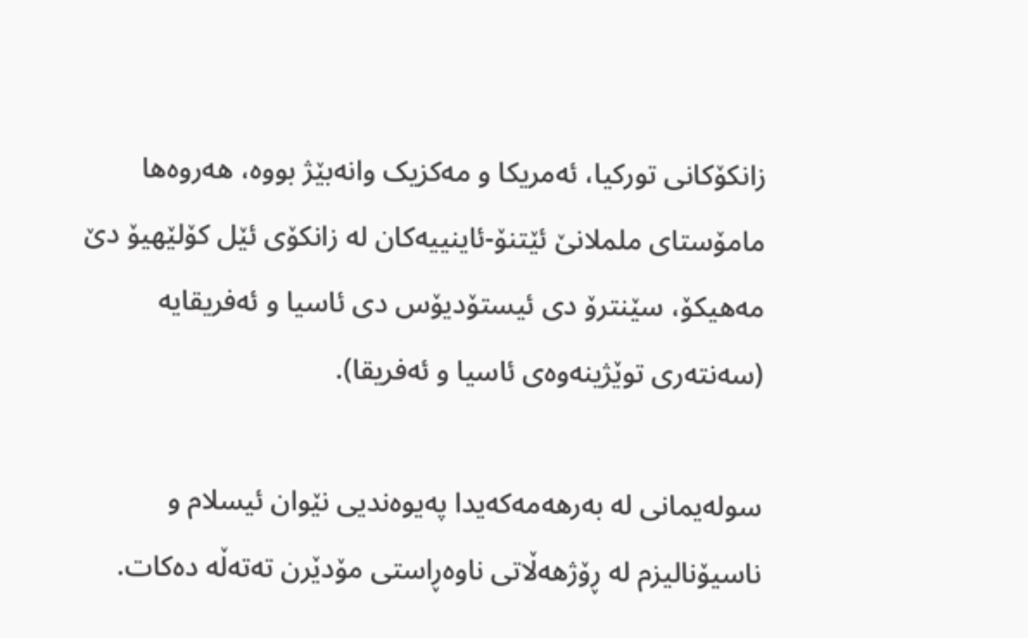زانکۆکانی تورکیا، ئەمریکا و مەکزیک وانەبێژ بووە، هەروەها مامۆستای ململانێ ئێتنۆ-ئاینییەکان لە زانکۆی ئێل کۆلێهیۆ دێ مەهیکۆ، سێنترۆ دی ئیستۆدیۆس دی ئاسیا و ئەفریقایە (سەنتەری توێژینەوەی ئاسیا و ئەفریقا).

سولەیمانی لە بەرهەمەکەیدا پەیوەندیی نێوان ئیسلام و ناسیۆنالیزم لە ڕۆژهەڵاتی ناوەڕاستی مۆدێرن تەتەڵە دەکات.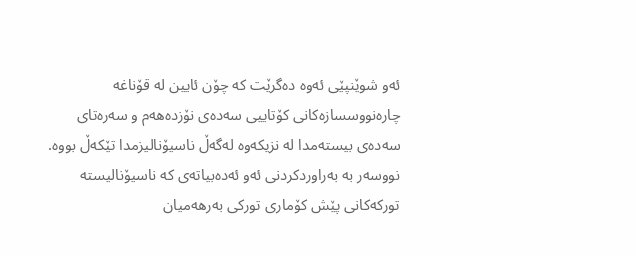ئەو شوێنپێی ئەوە دەگرێت کە چۆن ئایین لە قۆناغە چارەنووسسازەکانی کۆتاییی سەدەی نۆزدەهەم و سەرەتای سەدەی بیستەمدا لە نزیکەوە لەگەڵ ناسیۆنالیزمدا تێکەڵ بووە. نووسەر بە بەراوردکردنی ئەو ئەدەبیاتەی کە ناسیۆنالیستە تورکەکانی پێش کۆماری تورکی بەرهەمیان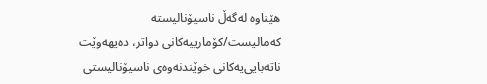هێناوە لەگەڵ ناسیۆنالیستە کەمالیست/کۆمارییەکانی دواتر، دەیهەوێت ناتەبایی‌یەکانی خوێندنەوەی ناسیۆنالیستی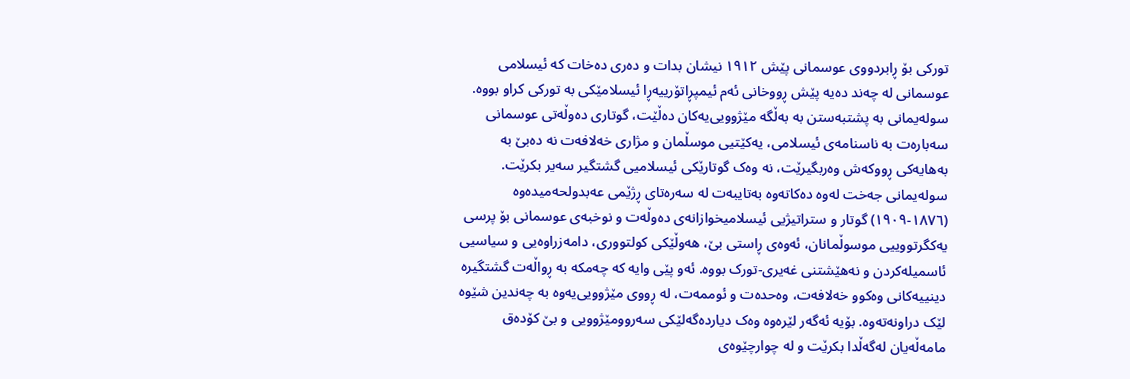تورکی بۆ ڕابردووی عوسمانی پێش ١٩١٢ نیشان بدات و دەری دەخات کە ئیسلامی عوسمانی لە چەند دەیە پێش ڕووخانی ئەم ئیمپڕاتۆرییەڕا ئیسلامێکی بە تورکی کراو بووە. سولەیمانی بە پشتبەستن بە بەڵگە مێژوویی‌یەکان دەڵێت، گوتاری دەوڵەتی عوسمانی سەبارەت بە ناسنامەی ئیسلامی، یەکێتیی موسڵمان و مژاری خەلافەت نە دەبێ بە بەهایەکی ڕووکەش وەربگیرێت، نە وەک گوتارێکی ئیسلامیی گشتگیر سەیر بکرێت. سولەیمانی جەخت لەوە دەکاتەوە بەتایبەت لە سەرەتای ڕژێمی عەبدولحەمیدەوە (١٨٧٦-١٩٠٩) گوتار و ستراتیژیی ئیسلامیخوازانەی دەوڵەت و نوخبەی عوسمانی بۆ پرسی یەکگرتووییی موسوڵمانان، ئەوەی ڕاستی بێ، هەوڵێکی کولتووری، دامەزراوەیی و سیاسیی ئاسمیلەکردن و نەهێشتنی غەیری-تورک بووە. ئەو پێی وایە کە چەمکە بە ڕواڵەت گشتگیرە دینییەکانی وەکوو خەلافەت، وەحدەت و ئوممەت، لە ڕووی مێژوویی‌یەوە بە چەندین شێوە لێک دراونەتەوە. بۆیە ئەگەر لێرەوە وەک دیاردەگەلێکی سەروومێژوویی و بێ کۆدەق مامەڵەیان لەگەڵدا بکرێت و لە چوارچێوەی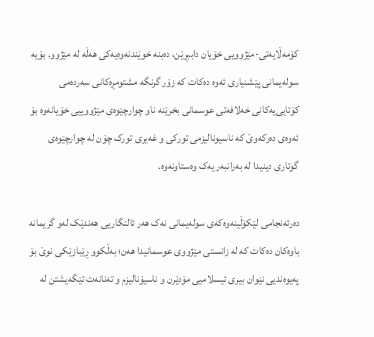کۆمەڵایەتی-مێژوویی خۆیان داببڕێن، دەبنە خوێندنەوەیەکی هەڵە لە مێژوو. بۆیە سولەیمانی پێشنیاری ئەوە دەکات کە زۆر گرنگە مشتومڕەکانی سەردەمی کۆتایی‌یەکانی خەلافەتی عوسمانی بخرێنە ناو چوارچێوەی مێژووییی خۆیانەوە بۆ ئەوەی دەرکەوێ کە ناسیونالیزمی تورکی و غەیری تورک چۆن لە چوارچێوەی گوتاری دینیدا لە بەرانبەر یەک وەستاونەوە.

دەرئەنجامی لێکۆڵینەوەکەی سولەیمانی نەک هەر ئالنگاریی هەندێک لەو گریمانە باوەکان دەکات کە لە زانستی مێژووی عوسمانیدا هەن؛ بەڵکوو ڕێبازێکی نوێ بۆ پەیوەندیی نێوان بیری ئیسلامیی مۆدێرن و ناسیۆنالیزم و تەنانەت تێگەیشتن لە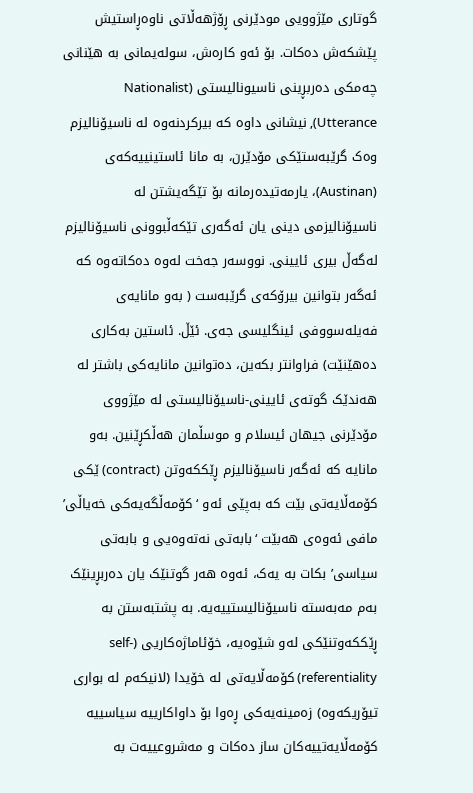گوتاری مێژوویی مودێرنی ڕۆژهەڵاتی ناوەڕاستیش پێشکەش دەکات. بۆ ئەو کارەش، سولەیمانی بە هێنانی چەمکی دەربڕینی ناسیونالیستی (Nationalist Utterance), نیشانی داوە کە بیرکردنەوە لە ناسیۆنالیزم وەک گرێبەستێکی مۆدێرن، بە مانا ئاستینییەکەی (Austinan)، یارمەتیدەرمانە بۆ تێگەیشتن لە ناسیۆنالیزمی دینی یان ئەگەری تێکەڵبوونی ناسیۆنالیزم لەگەڵ بیری ئایینی. نووسەر جەخت لەوە دەکاتەوە کە ئەگەر بتوانین بیرۆکەی گرێبەست ( بەو مانایەی فەیلەسووفی ئینگلیسی جەی. ئێڵ. ئاستین بەکاری دەهێنێت) فراوانتر بکەین، دەتوانین مانایەکی باشتر لە هەندێک گوتەی ئایینی-ناسیۆنالیستی لە مێژووی مۆدێرنی جیهان ئیسلام و موسڵمان هەڵکڕێنین. بەو مانایە کە ئەگەر ناسیۆنالیزم ڕێککەوتن (contract) ێکی کۆمەڵایەتی بێت کە بەپێی ئەو ‘کۆمەڵگەیەکی خەیاڵی’ مافی ئەوەی هەبێت ‘بابەتی نەتەوەیی و بابەتی سیاسی’ بکات بە یەک، ئەوە هەر گوتنێک یان دەربڕینێک بەم مەبەستە ناسیۆنالیستییەیە. بە پشتبەستن بە ڕێککەوتنێکی لەو شێوەیە، خۆئاماژەکاریی (self-referentiality) کۆمەڵایەتی لە خۆیدا (لانیکەم لە بواری تیۆریکەوە) زەمینەیەکی ڕەوا بۆ داواکارییە سیاسییە کۆمەڵایەتییەکان ساز دەکات و مەشروعییەت بە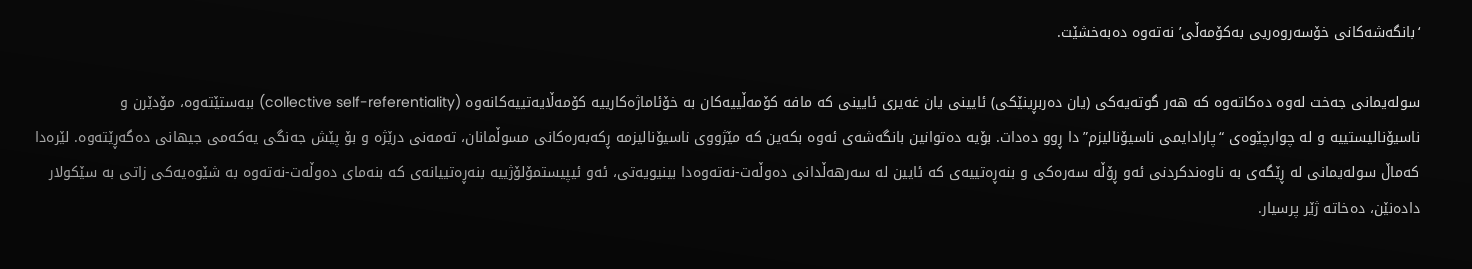‘بانگەشەکانی خۆسەروەریی بەکۆمەڵی’ نەتەوە دەبەخشێت.

سولەیمانی جەخت لەوە دەکاتەوە کە هەر گوتەیەکی (یان دەربڕینێکی) ئایینی یان غەیری ئایینی کە مافە کۆمەڵییەکان بە خۆئاماژەکارییە کۆمەڵایەتییەکانەوە (collective self-referentiality) ببەستێتەوە، مۆدێرن و ناسیۆنالیستییە و لە چوارچێوەی “پارادایمی ناسیۆنالیزم”دا ڕوو دەدات. بۆیە دەتوانین بانگەشەی ئەوە بکەین کە مێژووی ناسیۆنالیزمە ڕکەبەرەکانی مسوڵمانان، تەمەنی درێژە و بۆ پێش جەنگی یەکەمی جیهانی دەگەڕێتەوە. لێرەدا کەماڵ سولەیمانی لە ڕێگەی بە ناوەندکردنی ئەو ڕۆڵە سەرەکی و بنەڕەتییەی کە ئایین لە سەرهەڵدانی دەوڵەت-نەتەوەدا بینیویەتی، ئەو ئیپیستمۆلۆژییە بنەڕەتییانەی کە بنەمای دەوڵەت-نەتەوە بە شێوەیەکی زاتی بە سێکولار دادەنێن، دەخاتە ژێر پرسیار.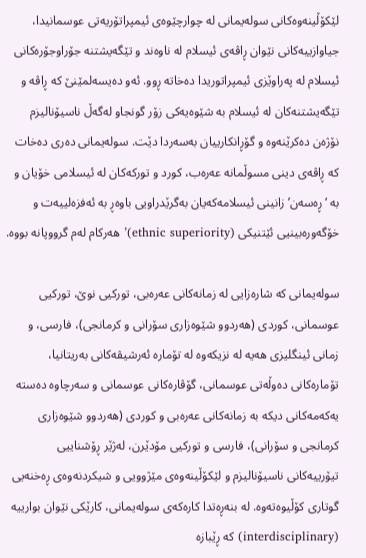لێکۆڵینەوەکانی سولەیمانی لە چوارچێوەی ئیمپراتۆریەتی عوسمانیدا، جیاوازییەکانی نێوان ڕاڤەی ئیسلام لە ناوەند و تێگەیشتنە جۆراوجۆرەکانی ئیسلام لە پەراوێزی ئیمپراتوریدا دەخاتە ڕوو. ئەو دەیسەلمێنێ کە ڕاڤە و تێگەیشتنەکان لە ئیسلام بە شێوەیەکی زۆر گونجاو لەگەڵ ناسیۆنالیزم نۆژەن دەکرێنەوە و گۆڕانکارییان بەسەردا دێت. سولەیمانی دەری دەخات کە ڕاڤەی دینی مسوڵمانە عەرەب، کورد و تورکەکان لە ئیسلامی خۆیان و بە ‘ڕەسەن’زانینی ئیسلامەکەیان بەگرێدراویی باوەڕ بە ئەفزەلییەت و خۆگەورەبینیی ئێتنیکی (ethnic superiority)’ هەرکام لەم گرووپانە بووە.

سولەیمانی کە شارەزایی لە زمانەکانی عەرەبی، تورکیی نوێ، تورکیی عوسمانی، کوردی (هەردوو شێوەزاری سۆرانی و کرمانجی)، فارسی، و زمانی ئینگلیزی هەیە لە نزیکەوە لە تۆمارە ئەرشیڤەکانی بەریتانیا، تۆمارەکانی دەوڵەتی عوسمانی، گۆڤارەکانی عوسمانی و سەرچاوە دەستە یەکەمەکانی دیکە بە زمانەکانی عەرەبی و کوردی (هەردوو شێوەزاری کرمانجی و سۆرانی)، فارسی و تورکیی مۆدێرن، لەژێر ڕۆشناییی تیۆرییەکانی ناسیۆنالیزم و لێکۆڵینەوەی مێژوویی و شیکردنەوەی ڕەخنەیی گوتاری کۆڵیوەتەوە. لە بنەڕەتدا کارەکەی سولەیمانی، کارێکی نێوان بوارییە (interdisciplinary) کە ڕێبازە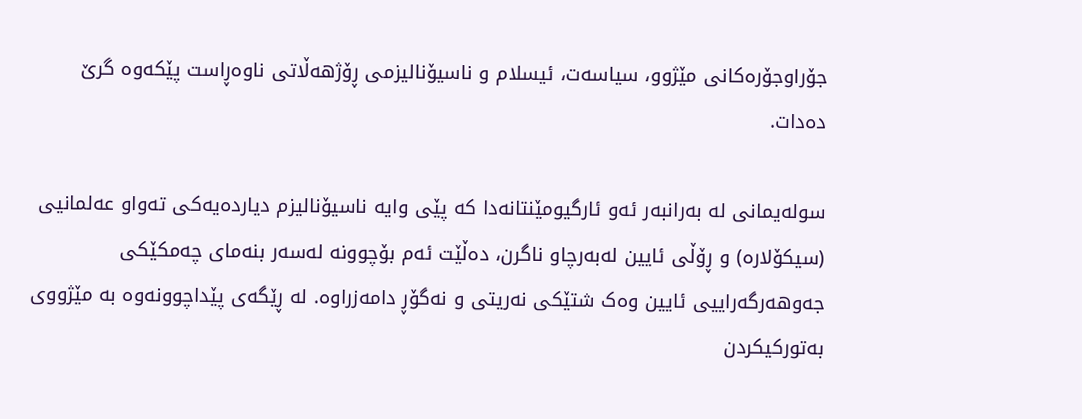جۆراوجۆرەکانی مێژوو، سیاسەت، ئیسلام و ناسیۆنالیزمی ڕۆژهەڵاتی ناوەڕاست پێکەوە گرێ دەدات.

سولەیمانی لە بەرانبەر ئەو ئارگیومێنتانەدا کە پێی وایە ناسیۆنالیزم دیاردەیەکی تەواو عەلمانیی (سیکۆلارە) و ڕۆڵی ئایین لەبەرچاو ناگرن، دەڵێت ئەم بۆچوونە لەسەر بنەمای چەمکێکی جەوهەرگەراییی ئایین وەک شتێکی نەریتی و نەگۆڕ دامەزراوە. لە ڕێگەی پێداچوونەوە بە مێژووی بەتورکیکردن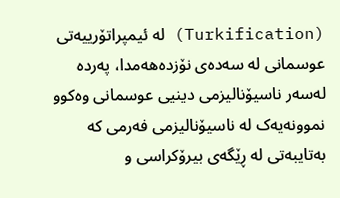(Turkification) لە ئیمپراتۆرییەتی عوسمانی لە سەدەی نۆزدەهەمدا، پەردە لەسەر ناسیۆنالیزمی دینیی عوسمانی وەکوو نموونەیەک لە ناسیۆنالیزمی فەرمی کە بەتایبەتی لە ڕێگەی بیرۆکراسی و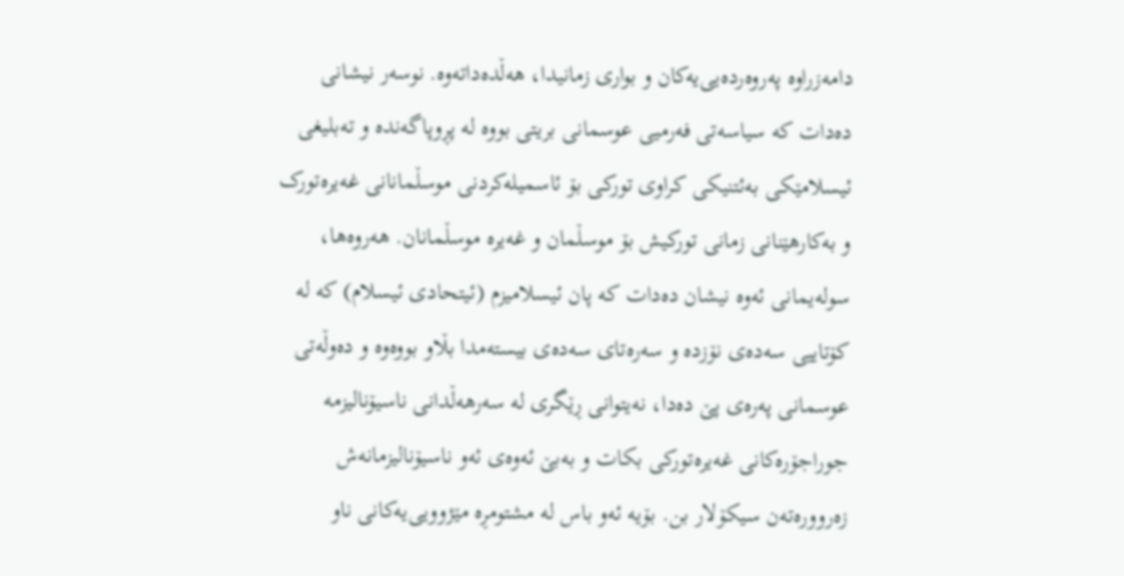دامەزراوە پەروەردەیی‌یەکان و بواری زمانیدا، هەڵدەداتەوە. نوسەر نیشانی دەدات کە سیاسەتی فەرمیی عوسمانی بریتی بووە لە پڕوپاگەندە و تەبلیغی ئیسلامێکی بەئتنیکی کراوی تورکی بۆ ئاسمیلەکردنی موسڵمانانی غەیرەتورک و بەکارهێنانی زمانی تورکیش بۆ موسڵمان و غەیرە موسڵمانان. هەروەها، سولەیمانی ئەوە نیشان دەدات کە پان ئیسلامیزم (ئیتحادی ئیسلام) کە لە کۆتاییی سەدەی نۆزدە و سەرەتای سەدەی بیستەمدا بڵاو بووەوە و دەوڵەتی عوسمانی پەرەی پێ دەدا، نەیتوانی ڕێگری لە سەرهەڵدانی ناسیۆنالیزمە جوراجۆرەکانی غەیرەتورکی بکات و بەبێ ئەوەی ئەو ناسیۆنالیزمانەش زەروورەتەن سیکۆلار بن. بۆیە ئەو باس لە مشتومڕە مێژوویی‌یەکانی ناو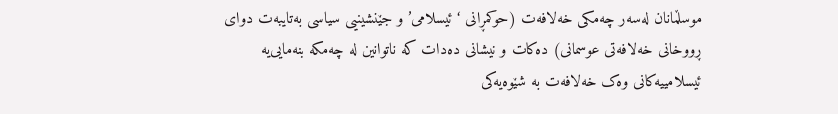موسڵمانان لەسەر چەمکی خەلافەت (حوکمڕانی ‘ئیسلامی’ و جێنشینیی سیاسی بەتایبەت دوای ڕووخانی خەلافەتی عوسمانی) دەکات و نیشانی دەدات کە ناتوانین لە چەمکە بنەمایی‌یە ئیسلامییەکانی وەک خەلافەت بە شێوەیەکی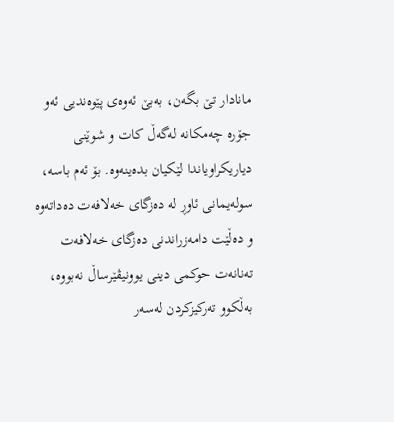مانادار تێ بگەن، بەبێ ئەوەی پێوەندیی ئەو جۆرە چەمکانە لەگەڵ کات و شوێنی دیاریکراویاندا لێکیان بدەینەوە. بۆ ئەم باسە، سولەیمانی ئاوڕ لە دەزگای خەلافەت دەداتەوە و دەڵێت دامەزراندنی دەزگای خەلافەت تەنانەت حوکمی دینی یوونیڤێرساڵ نەبووە، بەڵکوو تەرکیزکردن لەسەر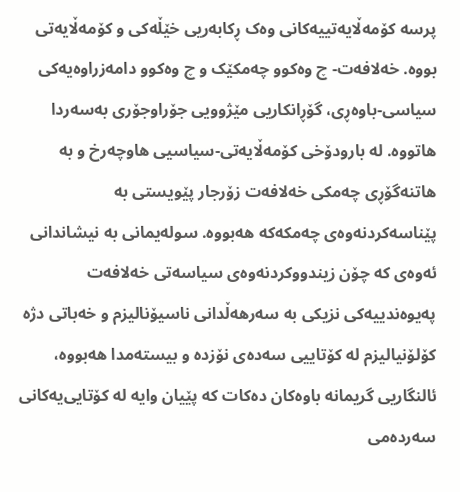پرسە کۆمەڵایەتییەکانی وەک ڕکابەریی خێڵەکی و کۆمەڵایەتی بووە. خەلافەت- چ وەکوو چەمکێک و چ وەکوو دامەزراوەیەکی سیاسی-باوەڕی، گۆڕانکاریی مێژوویی جۆراوجۆری بەسەردا هاتووە. لە بارودۆخی کۆمەڵایەتی-سیاسیی هاوچەرخ و بە هاتنەگۆڕی چەمکی خەلافەت زۆرجار پێویستی بە پێناسەکردنەوەی چەمکەکە هەبووە. سولەیمانی بە نیشاندانی ئەوەی کە چۆن زیندووکردنەوەی سیاسەتی خەلافەت پەیوەندییەکی نزیکی بە سەرهەڵدانی ناسیۆنالیزم و خەباتی دژە کۆلۆنیالیزم لە کۆتاییی سەدەی نۆزدە و بیستەمدا هەبووە، ئالنگاریی گریمانە باوەکان دەکات کە پێیان وایە لە کۆتایی‌یەکانی سەردەمی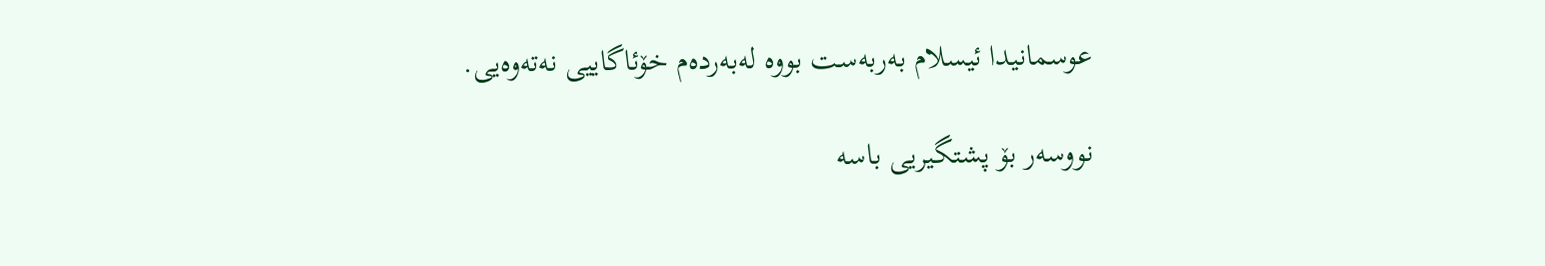عوسمانیدا ئیسلام بەربەست بووە لەبەردەم خۆئاگاییی نەتەوەیی.

نووسەر بۆ پشتگیریی باسە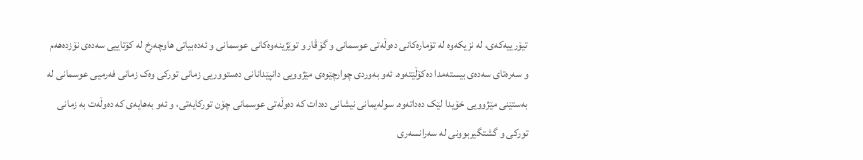تیۆرییەکەی، لە نزیکەوە لە تۆمارەکانی دەوڵەتی عوسمانی و گۆڤار و توێژینەوەکانی عوسمانی و ئەدەبیاتی هاوچەرخ لە کۆتاییی سەدەی نۆزدەهەم و سەرەتای سەدەی بیستەمدا دەکۆڵێتەوە. ئەو بەوردی چوارچێوەی مێژوویی دانپێدانانی دەستووریی زمانی تورکی وەک زمانی فەرمیی عوسمانی لە بەستێنی مێژوویی خۆیدا لێک دەداتەوە. سولەیمانی نیشانی دەدات کە دەوڵەتی عوسمانی چۆن تورکایەتی، و ئەو بەهایەی کە دەوڵەت بە زمانی تورکی و گشتگیربوونی لە سەرانسەری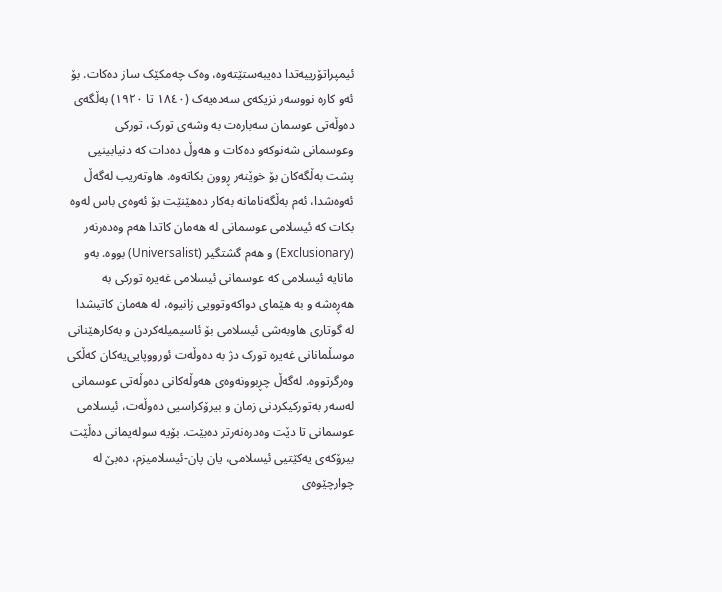ئیمپراتۆرییەتدا دەیبەستێتەوە، وەک چەمکێک ساز دەکات. بۆ ئەو کارە نووسەر نزیکەی سەدەیەک (١٨٤٠ تا ١٩٢٠) بەڵگەی دەوڵەتی عوسمان سەبارەت بە وشەی تورک، تورکی وعوسمانی شەنوکەو دەکات و هەوڵ دەدات کە دنیابینیی پشت بەڵگەکان بۆ خوێنەر ڕوون بکاتەوە. هاوتەریب لەگەڵ ئەوەشدا، ئەم بەڵگەنامانە بەکار دەهێنێت بۆ ئەوەی باس لەوە بکات کە ئیسلامی عوسمانی لە هەمان کاتدا هەم وەدەرنەر (Exclusionary) و هەم گشتگیر (Universalist) بووە. بەو مانایە ئیسلامی کە عوسمانی ئیسلامی غەیرە تورکی بە هەڕەشە و بە هێمای دواکەوتوویی زانیوە، لە هەمان کاتیشدا لە گوتاری هاوبەشی ئیسلامی بۆ ئاسیمیلەکردن و بەکارهێنانی موسڵمانانی غەیرە تورک دژ بە دەوڵەت ئورووپایی‌یەکان کەڵکی وەرگرتووە. لەگەڵ چڕبوونەوەی هەوڵەکانی دەوڵەتی عوسمانی لەسەر بەتورکیکردنی زمان و بیرۆکراسیی دەوڵەت، ئیسلامی عوسمانی تا دێت وەدرەنەرتر دەبێت. بۆیە سولەیمانی دەڵێت بیرۆکەی یەکێتیی ئیسلامی، یان پان-ئیسلامیزم، دەبێ لە چوارچێوەی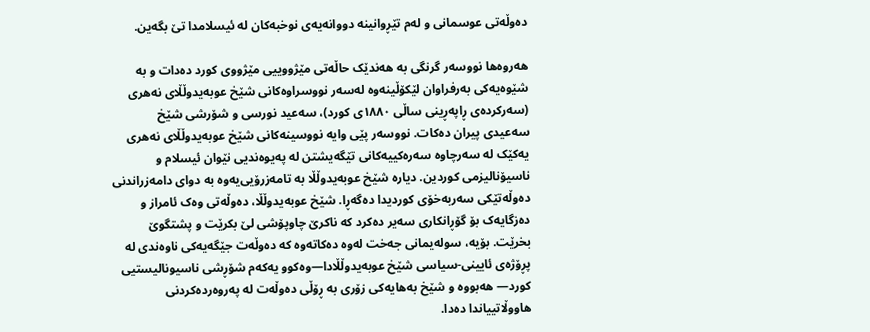دەوڵەتی عوسمانی و لەم تێڕوانینە دووانەیەی نوخبەکان لە ئیسلامدا تێ بگەین.

هەروەها نووسەر گرنگی بە هەندێک حاڵەتی مێژووییی مێژووی کورد دەدات و بە شێوەیەکی بەرفراوان لێکۆڵینەوە لەسەر نووسراوەکانی شێخ عوبەیدوڵڵای نەهری (سەرکردەی ڕاپەڕینی ساڵی ١٨٨٠ی کورد)، سەعید نورسی و شۆرشی شێخ سەعیدی پیران دەکات. نووسەر پێی وایە نووسینەکانی شێخ عوبەیدوڵڵای نەهری یەکێک لە سەرچاوە سەرەکییەکانی تێگەیشتن لە پەیوەندیی نێوان ئیسلام و ناسیۆنالیزمی کوردین. دیارە شێخ عوبەیدوڵڵا بە تامەزرۆیی‌یەوە بە دوای دامەزراندنی دەوڵەتێکی سەربەخۆی کوردیدا دەگەڕا. شێخ عوبەیدوڵڵا، دەوڵەتی وەک ئامراز و دەزگایەک بۆ گۆڕانکاری سەیر دەکرد کە ناکرێ چاوپۆشی لێ بکرێت و پشتگوێ بخرێت. بۆیە، سولەیمانی جەخت لەوە دەکاتەوە کە دەوڵەت جێگەیەکی ناوەندی لە پڕۆژەی ئایینی-سیاسی شێخ عوبەیدوڵڵادا—وەکوو یەکەم شۆڕشی ناسیونالیستیی کورد— هەبووە و شێخ بەهایەکی زۆری بە ڕۆڵی دەوڵەت لە پەروەردەکردنی هاووڵاتییاندا دەدا.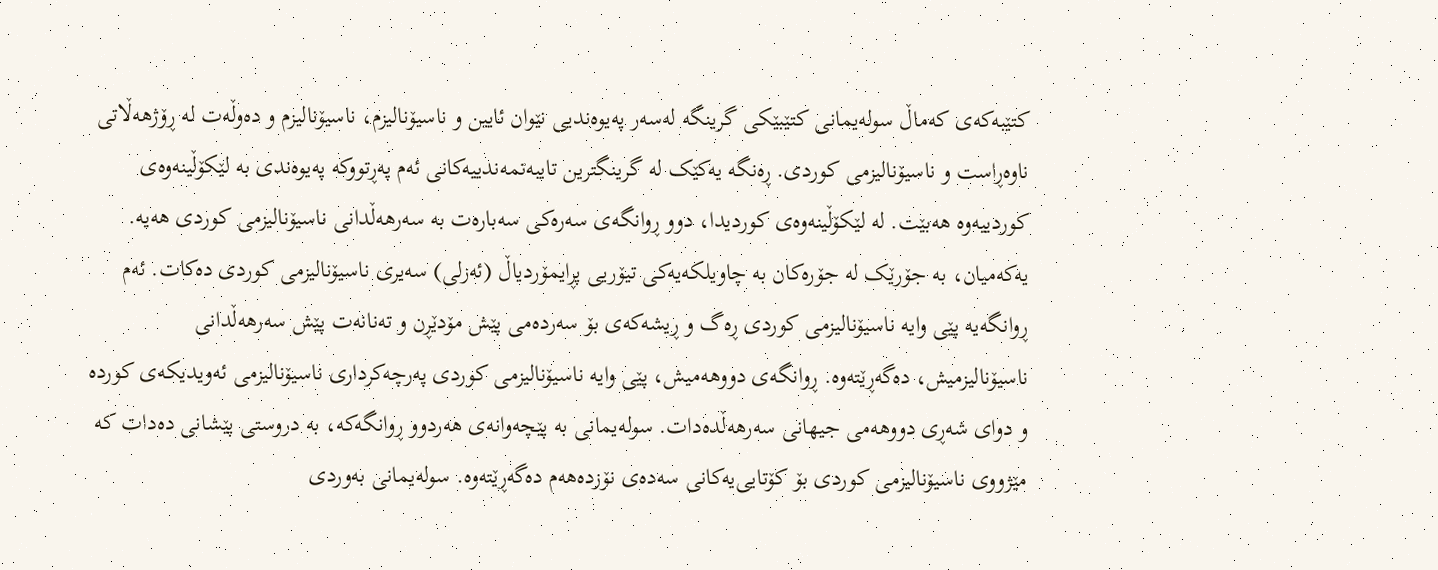کتێبەکەی کەماڵ سولەیمانی کتێبێکی گرینگە لەسەر پەیوەندیی نێوان ئایین و ناسیۆنالیزم، ناسیۆنالیزم و دەوڵەت لە ڕۆژهەڵاتی ناوەڕاست و ناسیۆنالیزمی کوردی. ڕەنگە یەکێک لە گرینگترین تایبەتمەندییەکانی ئەم پەڕتووکە پەیوەندی بە لێکۆڵینەوەی کوردییەوە هەبێت. لە لێکۆڵینەوەی کوردیدا، دوو ڕوانگەی سەرەکی سەبارەت بە سەرهەڵدانی ناسیۆنالیزمی کوردی هەیە. یەکەمیان، بە جۆرێک لە جۆرەکان بە چاویلکەیەکی تیۆریی پڕایمۆردیاڵ (ئەزلی) سەیری ناسیۆنالیزمی کوردی دەکات. ئەم ڕوانگەیە پێی وایە ناسیۆنالیزمی کوردی ڕەگ و ڕیشەکەی بۆ سەردەمی پێش مۆدێڕن و تەنانەت پێش سەرهەڵدانی ناسیۆنالیزمیش، دەگەڕێتەوە. ڕوانگەی دووهەمیش، پێی وایە ناسیۆنالیزمی کوردی پەرچەکرداری ناسیۆنالیزمی ئەویدیکەی کوردە و دوای شەڕی دووهەمی جیهانی سەرهەڵدەدات. سولەیمانی بە پێچەوانەی هەردوو ڕوانگەکە، بە دروستی پێشانی دەدات کە مێژووی ناسیۆنالیزمی کوردی بۆ کۆتایی‌یەکانی سەدەی نۆزدەهەم دەگەڕێتەوە. سولەیمانی بەوردی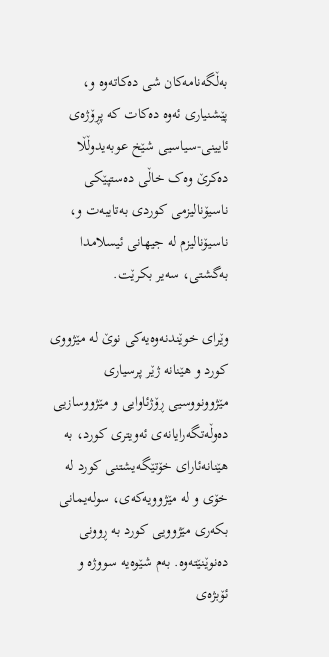بەڵگەنامەکان شی دەکاتەوە و، پێشنیاری ئەوە دەکات کە پڕۆژەی ئایینی-سیاسیی شێخ عوبەیدوڵڵا دەکرێ وەک خاڵی دەستپێکی ناسیۆنالیزمی کوردی بەتایبەت و، ناسیۆنالیزم لە جیهانی ئیسلامدا بەگشتی، سەیر بکرێت.

وێرای خوێندنەوەیەکی نوێ لە مێژووی کورد و هێنانە ژێر پرسیاری مێژوونووسیی ڕۆژئاوایی و مێژووسازیی دەوڵەتگەرایانەی ئەویتری کورد، بە هێنانەئارای خۆتێگەیشتنی کورد لە خۆی و لە مێژوویەکەی، سولەیمانی بکەری مێژوویی کورد بە ڕوونی دەنوێنێتەوە. بەم شێوەیە سووژە و ئۆبژەی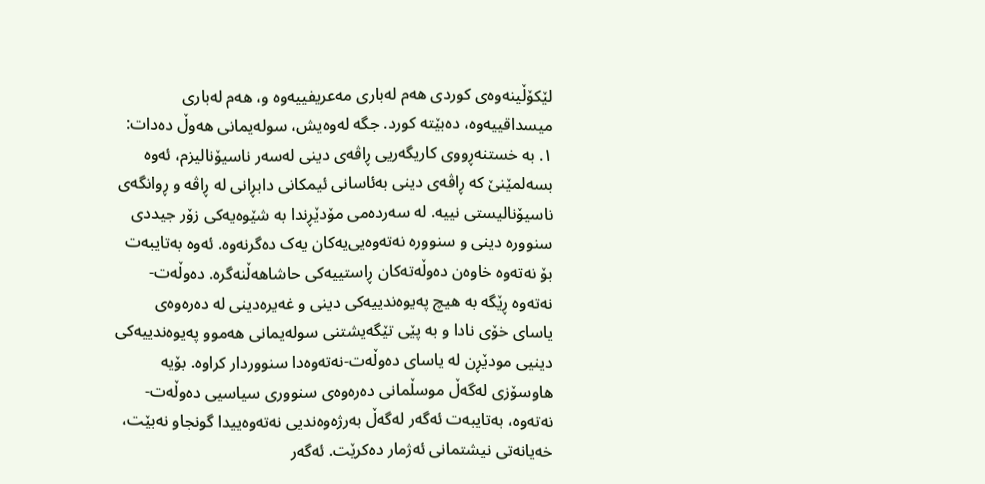لێکۆڵینەوەی کوردی هەم لەباری مەعریفییەوە و، هەم لەباری میسداقییەوە، دەبێتە کورد. جگە لەوەیش، سولەیمانی هەوڵ دەدات: ١. بە خستنەڕووی کاریگەریی ڕاڤەی دینی لەسەر ناسیۆنالیزم، ئەوە بسەلمێنێ کە ڕاڤەی دینی بەئاسانی ئیمکانی دابڕانی لە ڕاڤە و ڕوانگەی ناسیۆنالیستی نییە. لە سەردەمی مۆدێڕندا بە شێوەیەکی زۆر جیددی سنوورە دینی و سنوورە نەتەوەیی‌یەکان یەک دەگرنەوە. ئەوە بەتایبەت بۆ نەتەوە خاوەن دەوڵەتەکان ڕاستییەکی حاشاهەڵنەگرە. دەوڵەت-نەتەوە ڕێگە بە هیچ پەیوەندییەکی دینی و غەیرەدینی لە دەرەوەی یاسای خۆی نادا و بە پێی تێگەیشتنی سولەیمانی هەموو پەیوەندییەکی دینیی مودێڕن لە یاسای دەوڵەت-نەتەوەدا سنووردار کراوە. بۆیە هاوسۆزی لەگەڵ موسڵمانی دەرەوەی سنووری سیاسیی دەوڵەت-نەتەوە، بەتایبەت ئەگەر لەگەڵ بەرژەوەندیی نەتەوەییدا گونجاو نەبێت، خەیانەتی نیشتمانی ئەژمار دەکرێت. ئەگەر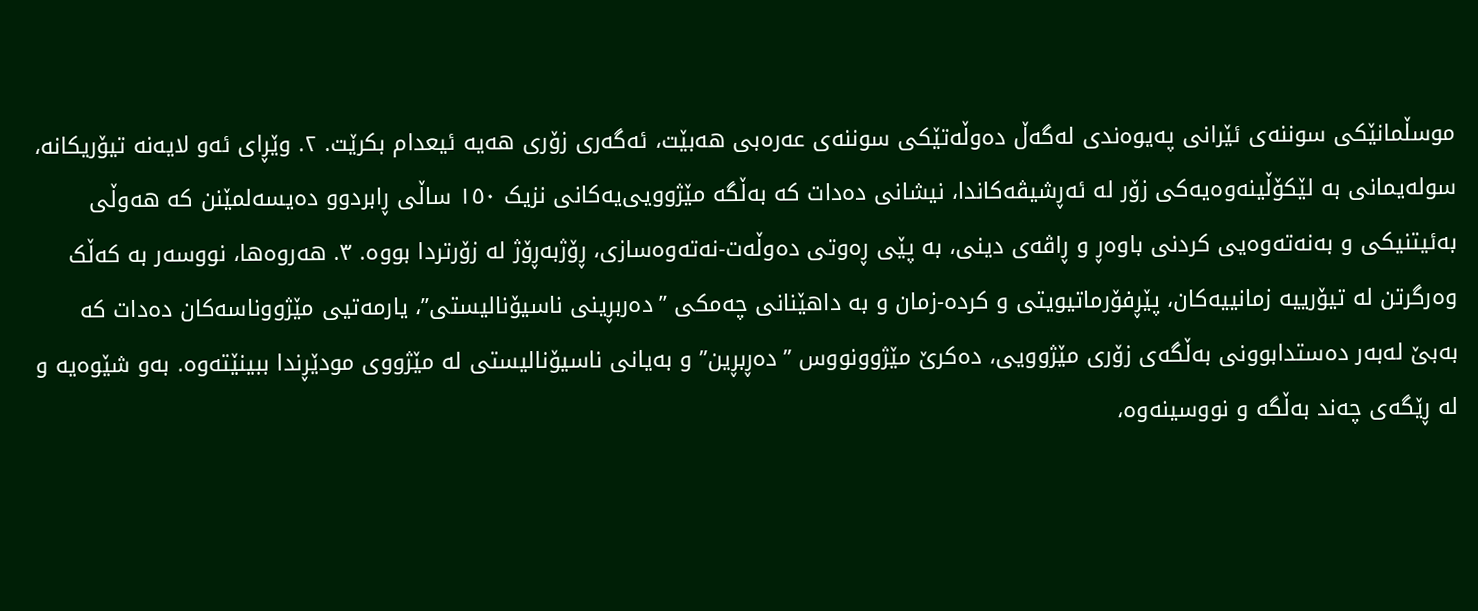موسڵمانێکی سوننەی ئێرانی پەیوەندی لەگەڵ دەوڵەتێکی سوننەی عەرەبی هەبێت، ئەگەری زۆری هەیە ئیعدام بکرێت. ٢. وێڕای ئەو لایەنە تیۆریکانە، سولەیمانی بە لێکۆڵینەوەیەکی زۆر لە ئەڕشیڤەکاندا، نیشانی دەدات کە بەڵگە مێژوویی‌یەکانی نزیک ١٥٠ ساڵی ڕابردوو دەیسەلمێنن کە هەوڵی بەئیتنیکی و بەنەتەوەیی کردنی باوەڕ و ڕاڤەی دینی، بە پێی ڕەوتی دەوڵەت-نەتەوەسازی، ڕۆژبەڕۆژ لە زۆرتردا بووە. ٣. هەروەها، نووسەر بە کەڵک وەرگرتن لە تیۆرییە زمانییەکان، پێڕفۆرماتیویتی و کردە-زمان و بە داهێنانی چەمکی ”دەربڕینی ناسیۆنالیستی”، یارمەتیی مێژووناسەکان دەدات کە بەبێ لەبەر دەستدابوونی بەڵگەی زۆری مێژوویی، دەکرێ مێژوونووس ”دەڕبڕین” و بەیانی ناسیۆنالیستی لە مێژووی مودێڕندا ببینێتەوە. بەو شێوەیە و لە ڕێگەی چەند بەڵگە و نووسینەوە،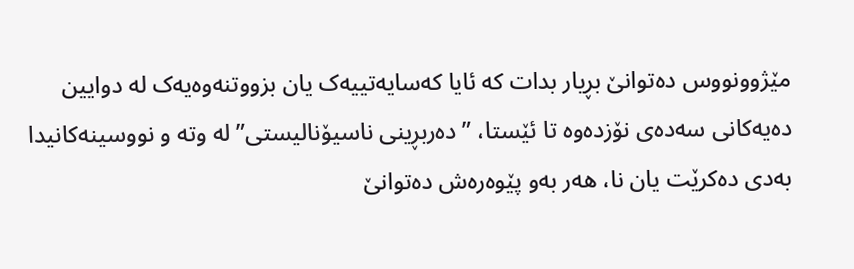مێژوونووس دەتوانێ بڕیار بدات کە ئایا کەسایەتییەک یان بزووتنەوەیەک لە دوایین دەیەکانی سەدەی نۆزدەوە تا ئێستا، ”دەربڕینی ناسیۆنالیستی” لە وتە و نووسینەکانیدا بەدی دەکرێت یان نا، هەر بەو پێوەرەش دەتوانێ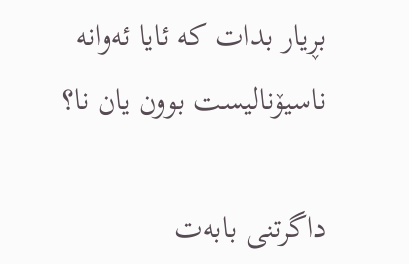بڕیار بدات کە ئایا ئەوانە ناسیۆنالیست بوون یان نا؟

داگرتنی بابەت